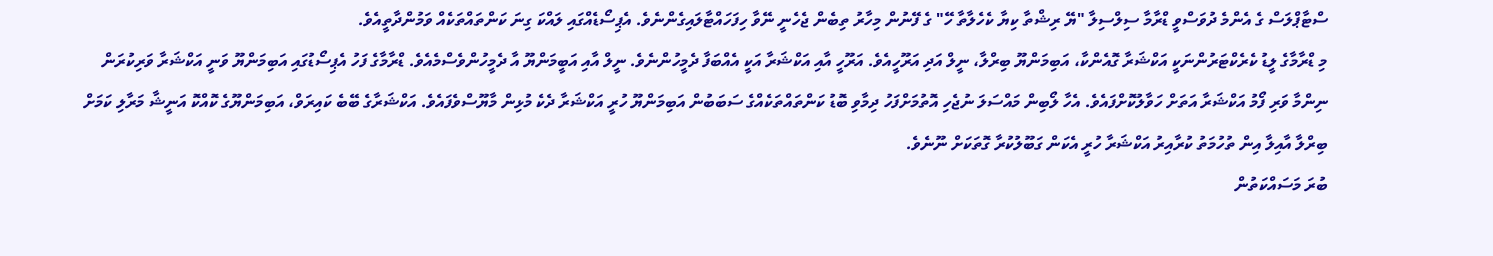ސްޓާޕްލަސް ގެ އެންމެ ދުވަސްވީ ޑްރާމާ ސިލްސިލާ "ޔޭ ރިޝްތާ ކިޔާ ކެހެލާތާ ހޭ" ގެ ފޭނުން މިހާރު ތިބެން ޖެހެނީ ނޭވާ ހިފަހައްޓާލައިގެންނެވެ. އެޕިސޯޑެއްގައި ލައްކަ ގިނަ ކަންތައްތަކެއް ވަމުންދާތީއެވެ.
މި ޑްރާމާގެ ލީޑު ކެރެކްޓަރުންނަކީ އަކްޝަރާ ގޮއެންކާ، އަބިމަންޔޫ ބިރްލާ، ނީލް އަދި އަރޫހީއެވެ. އަރޫހީ އާއި އަކްޝަރާ އަކީ އެއްބަފާ ދެމީހުންނެވެ. ނީލް އާއި އަބީމަންޔޫ އާ ދެމީހުންވެސްމެއެވެ. ޑްރާމާގެ ފަހު އެޕިސޯޑުގައި އަބިމަންޔޫ ވަނީ އަކްޝަރާ ވަރިކުރަން ނިންމާ ވަރި ފޯމު އަކްޝަރާ އަތަށް ހަވާލުކޮށްފައެވެ. އެހާ ލޯބިން މައްސަލަ ނުޖެހި އޮތުމަށްފަހު ދިމާވި ބޮޑު ކަންތައްތަކެއްގެ ސަބަބުން އަބިމަންޔޫ ހުރީ އަކްޝަރާ ދެކެ މުޅިން މާޔޫސްވެފައެވެ. އަކްޝަރާގެ ބޭބެ ކައިރަވް، އަބިމަންޔޫގެ ކޮއްކޮ އަނީޝާ މަރާލި ކަމަށް ބިރްލާ އާއިލާ އިން ތުހުމަތު ކުރާއިރު އަކްޝަރާ ހުރީ އެކަން ގަބޫލުކުރާ ގޮތަކަށް ނޫނެވެ.
ބުރަ މަސައްކަތުން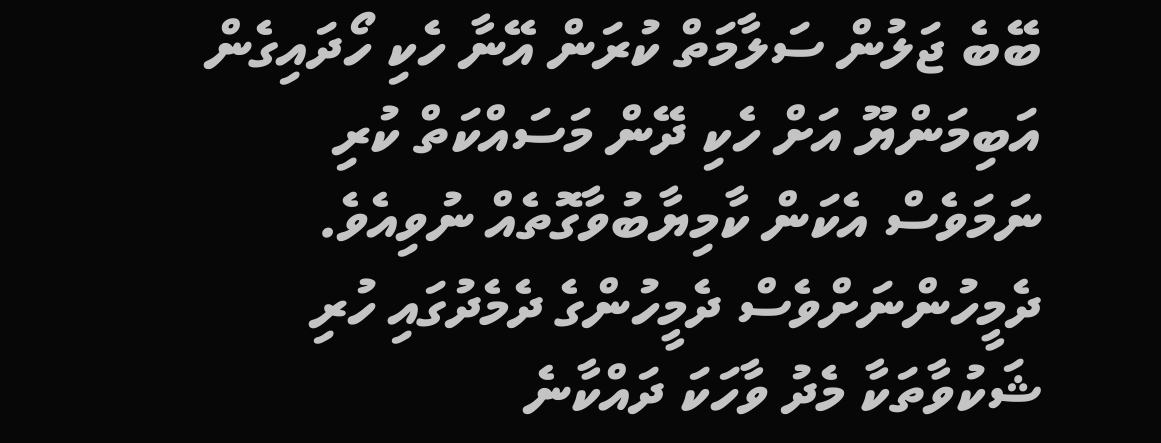ބޭބެ ޖަލުން ސަލާމަތް ކުރަން އޭނާ ހެކި ހޯދައިގެން އަބިމަންޔޫ އަށް ހެކި ދޭން މަސައްކަތް ކުރި ނަމަވެސް އެކަން ކާމިޔާބުވާގޮތެއް ނުވިއެވެ. ދެމީހުންނަށްވެސް ދެމީހުންގެ ދެމެދުގައި ހުރި ޝަކުވާތަކާ މެދު ވާހަކަ ދައްކާނެ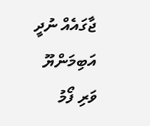ޖާގައެއް ނުދީ އަބިމަންޔޫ ވަރި ފޯމު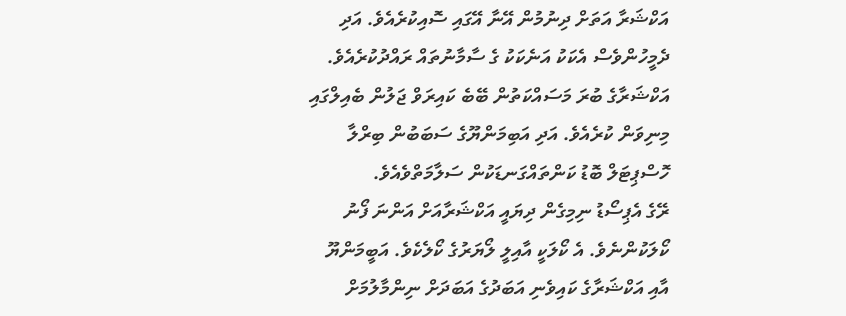އަކްޝަރާ އަތަށް ދިނުމުން އޭނާ އޭގައި ސޮއިކުރެއެވެ. އަދި ދެމީހުންވެސް އެކަކު އަނެކަކު ގެ ސާމާނުތައް ރައްދުކުރެއެވެ. އަކްޝަރާގެ ބުރަ މަސައްކަތުން ބޭބެ ކައިރަވް ޖަލުން ބެއިލްގައި މިނިވަން ކުރެއެވެ. އަދި އަބިމަންޔޫގެ ސަބަބުން ބިރްލާ ހޮސްޕިޓަލް ބޮޑު ކަންތައްގަނޑަކުން ސަލާމަތްވެއެވެ.
ރޭގެ އެޕިސޯޑު ނިމިގެން ދިޔައީ އަކްޝަރާއަށް އަންނަ ފޯނު ކޯލަކުންނެވެ. އެ ކޯލަކީ އާއިލީ ލޯޔަރުގެ ކޯލެކެވެ. އަބީމަންޔޫ އާއި އަކްޝަރާގެ ކައިވެނި އަބަދުގެ އަބަދަށް ނިންމާލުމަށް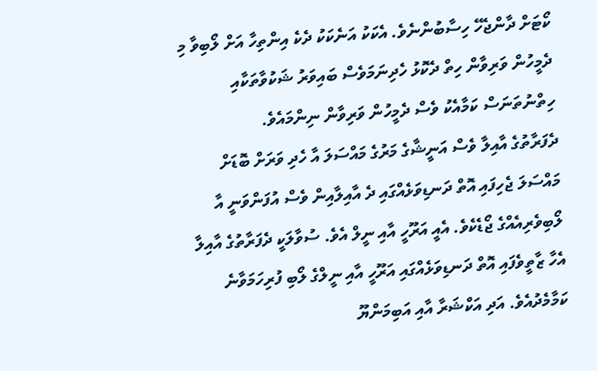ކޯޓަށް ދާންޖެހޭ ހިސާބުންނެވެ. އެކަކު އަނެކަކު ދެކެ އިންތިހާ އަށް ލޯބިވާ މި ދެމީހުން ވަރިވާން ހިތް ދެކޮޅު ހެދިނަމަވެސް ބައިވަރު ޝަކުވާތަކާއި ހިތްނުތަނަސް ކަމާއެކު ވެސް ދެމީހުން ވަރިވާން ނިންމައެވެ.
ދެފަރާތުގެ އާއިލާ ވެސް އަނީޝާގެ މަރުގެ މައްސަލަ އާ ހެދި ވަރަށް ބޮޑަށް މައްސަލަ ޖެހިފައި އޮތް ދަނޑިވަޅެއްގައި ދެ އާއިލާއިން ވެސް އުފަންވަނީ އާ ލޯބިވެރިއެއްގެ ޖޯޑެކެވެ. އެއީ އަރޫހީ އާއި ނީލް އެވެ. ސުވާލަކީ ދެފަރާތުގެ އާއިލާ އެހާ ޒާތީވެފައި އޮތް ދަނޑިވަޅެއްގައި އަރޫހީ އާއި ނީލްގެ ލޯބި ފުރިހަމަވާނެ ކަމާމެދުއެވެ. އަދި އަކްޝަރާ އާއި އަބިމަންޔޫ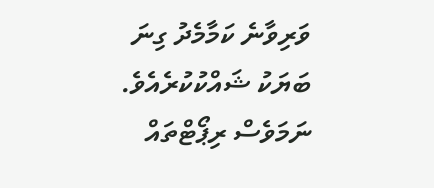ވަރިވާނެ ކަމާމެދު ގިނަ ބަޔަކު ޝައްކުކުރެއެވެ. ނަމަވެސް ރިޕޯޓްތައް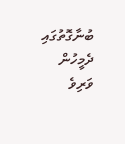ބުނާގޮތުގައި ދެމީހުން ވަރިވެ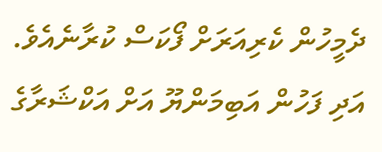ދެމީހުން ކެރިއަރަށް ފޯކަސް ކުރާނެއެވެ. އަދި ފަހުން އަބިމަންޔޫ އަށް އަކްޝަރާގެ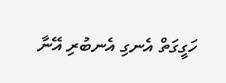ހަގީގަތް އެނގި އެނބުރި އޭނާ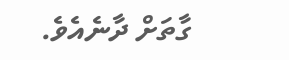ގާތަށް ދާނެއެވެ.